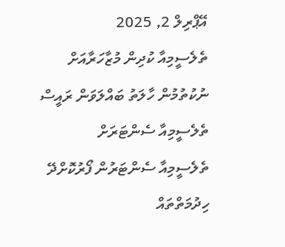އޭޕްރިލް 2, 2025
ތެލެސީމިއާ ކުދިން މުޒާހަރާއަށް ނުކުތުމުން ހާލަތު ބައްލަވަން ރައީސް ތެލެސީމިއާ ސެންޓަރަށް
ތެލެސީމިއާ ސެންޓަރުން ފޯރުކޮށްދޭ ހިދުމަތްތައް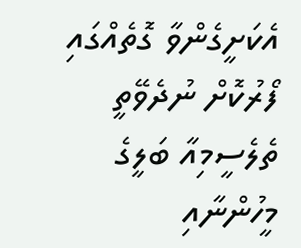އެކަށީގެންވާ ގޮތެއްގައި ފޯރުކޮށް ނުދެވޭތީ ތެލެސީމިއާ ބަލީގެ މީހުންނާއި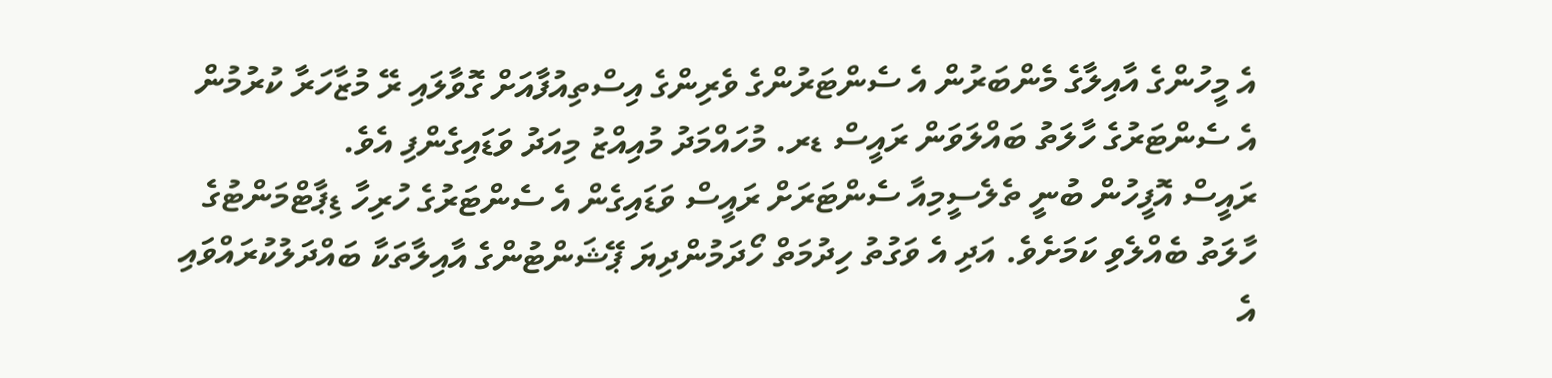އެ މީހުންގެ އާއިލާގެ މެންބަރުން އެ ސެންޓަރުންގެ ވެރިންގެ އިސްތިއުފާއަށް ގޮވާލައި ރޭ މުޒާހަރާ ކުރުމުން އެ ސެންޓަރުގެ ހާލަތު ބައްލަވަން ރައީސް ޑރ. މުހައްމަދު މުއިއްޒު މިއަދު ވަޑައިގެންފި އެވެ.
ރައީސް އޮފީހުން ބުނީ ތެލެސީމިއާ ސެންޓަރަށް ރައީސް ވަޑައިގެން އެ ސެންޓަރުގެ ހުރިހާ ޑިޕާޓްމަންޓުގެ ހާލަތު ބެއްލެވި ކަމަށެވެ. އަދި އެ ވަގުތު ހިދުމަތް ހޯދަމުންދިޔަ ޕޭޝަންޓުންގެ އާއިލާތަކާ ބައްދަލުކުރައްވައި އެ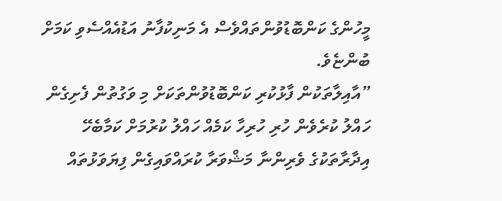މީހުންގެ ކަންބޮޑުވުންތައްވެސް އެ މަނިކުފާނު އަޑުއެއްސެވި ކަމަށް ބުންޏެވެ.
”އާއިލާތަކުން ފާޅުކުރި ކަންބޮޑުވުންތަކަށް މި ވަގުތުން ފެށިގެން ހައްލު ކުރެވެން ހުރި ހުރިހާ ކަމެއް ހައްލު ކުރުމަށް ކަމާބެހޭ އިދާރާތަކުގެ ވެރިންނާ މަޝްވަރާ ކުރައްވައިގެން ފިޔަވަޅުތައް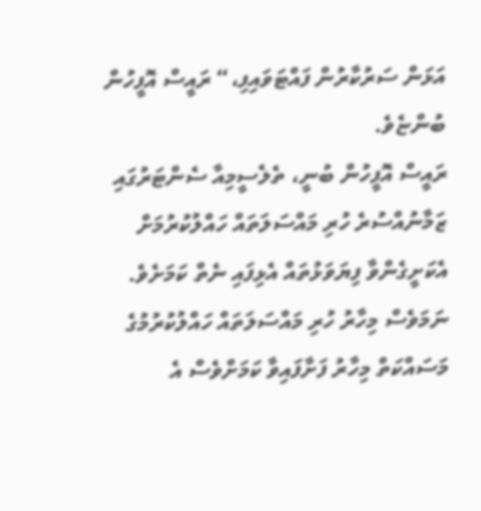އަޅަން ސަރުކާރުން ފައްޓަވައިފި،“ ރައީސް އޮފީހުން ބުންޏެވެ.
ރައީސް އޮފީހުން ބުނީ، ތެލެސީމިއާ ސެންޓަރުގައި ޒަމާނުއްސުރެ ހުރި މައްސަލަތައް ހައްލުކުރުމަށް އެކަށީގެންވާ ފިޔަވަޅުތައް އެޅިފައި ނެތް ކަމަށެވެ. ނަމަވެސް މިހާރު ހުރި މައްސަލަތައް ހައްލުކުރުމުގެ މަސައްކަތް މިހާރު ފަށާފައިވާ ކަމަށްވެސް އެ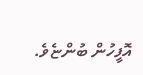އޮފީހުން ބުންޏެވެ.